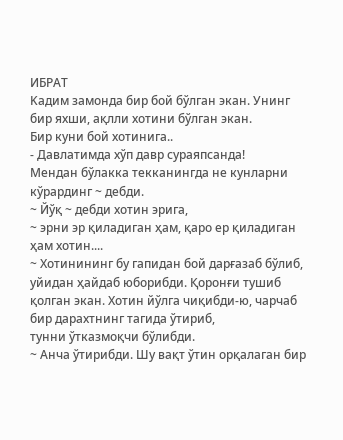ИБРАТ
Kадим замонда бир бой бўлган экан. Унинг бир яхши, ақлли хотини бўлган экан.
Бир куни бой хотинига..
- Давлатимда хўп давр сураяпсанда!
Мендан бўлакка текканингда не кунларни кўрардинг ~ дебди.
~ Йўқ ~ дебди хотин эрига,
~ эрни эр қиладиган ҳам, қаро ер қиладиган ҳам хотин....
~ Хотинининг бу гапидан бой дарғазаб бўлиб, уйидан ҳайдаб юборибди. Қоронғи тушиб қолган экан. Хотин йўлга чиқибди-ю, чарчаб бир дарахтнинг тагида ўтириб,
тунни ўтказмоқчи бўлибди.
~ Анча ўтирибди. Шу вақт ўтин орқалаган бир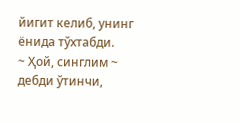йигит келиб, унинг ёнида тўхтабди.
~ Ҳой, синглим ~ дебди ўтинчи,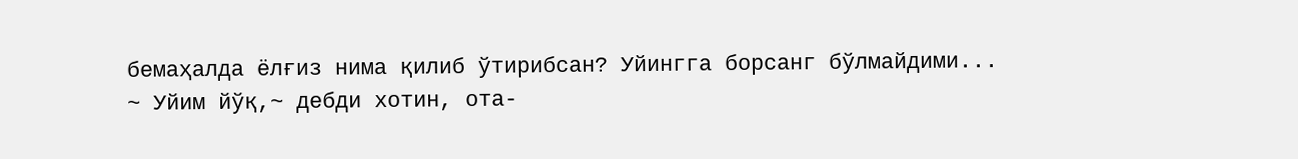бемаҳалда ёлғиз нима қилиб ўтирибсан? Уйингга борсанг бўлмайдими...
~ Уйим йўқ,~ дебди хотин, ота-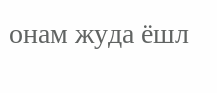онам жуда ёшл